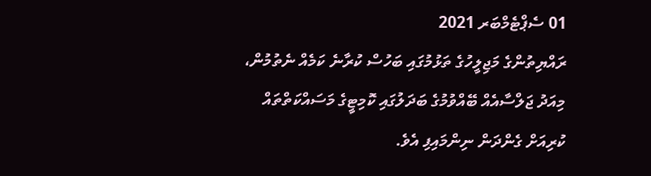01 ސެޕްޓެމްބަރ 2021
ރައްޔިތުންގެ މަޖިލީހުގެ ތަޅުމުގައި ބަހުސް ކުރާނެ ކަމެއް ނެތުމުން، މިއަދު ޖަލްސާއެއް ބޭއްވުމުގެ ބަދަލުގައި ކޮމިޓީގެ މަސައްކަތްތައް ކުރިއަށް ގެންދަން ނިންމައިފި އެވެ.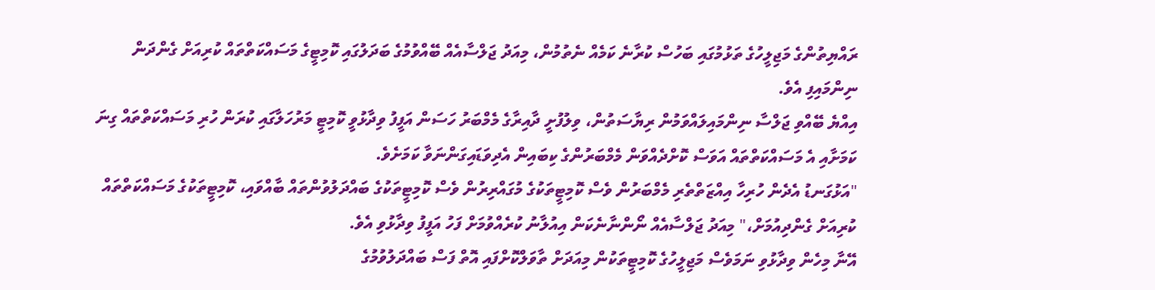ރައްޔިތުންގެ މަޖިލީހުގެ ތަޅުމުގައި ބަހުސް ކުރާނެ ކަމެއް ނެތުމުން، މިއަދު ޖަލްސާއެއް ބޭއްވުމުގެ ބަދަލުގައި ކޮމިޓީގެ މަސައްކަތްތައް ކުރިއަށް ގެންދަން ނިންމައިފި އެވެ.
އިއްޔެ ބޭއްވި ޖަލްސާ ނިންމައިލައްވަމުން ރިޔާސަތުން، ވިލުފުށީ ދާއިރާގެ މެމްބަރު ހަސަން އަފީފު ވިދާޅުވީ ކޮމިޓީ މަރުހަލާގައި ކުރަން ހުރި މަސައްކަތްތައް ގިނަ ކަމަށާއި އެ މަސައްކަތްތައް އަވަސް ކޮށްދެއްވަން މެމްބަރުންގެ ކިބައިން އެދިވަޑައިގަންނަވާ ކަމަށެވެ.
"އަޅުގަނޑު އެދެން ހުރިހާ އިއްޒަތްތެރި މެމްބަރުން ވެސް ކޮމިޓީތަކުގެ މުގައްރިރުން ވެސް ކޮމިޓީތަކުގެ ބައްދަލުވުންތައް ބާއްވައި، ކޮމިޓީތަކުގެ މަސައްކަތްތައް ކުރިއަށް ގެންދިއުމަށް،" މިއަދު ޖަލްސާއެއް ނޯންނާނެކަން އިއުލާނު ކުރެއްވުމަށް ފަހު އަފީފު ވިދާޅުވި އެވެ.
އޭނާ މިހެން ވިދާޅުވި ނަމަވެސް މަޖިލީހުގެ ކޮމިޓީތަކުން މިއަދަށް ތާވަލްކޮށްފައި އޮތް ފަސް ބައްދަލުވުމުގެ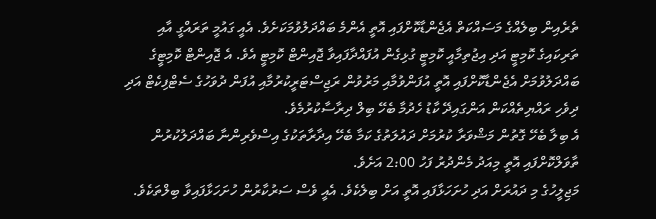ތެރެއިން ބިލެއްގެ މަސައްކަތް އެޖެންޑާކޮށްފައި އޮތީ އެންމެ ބައްދަލުވުމަކަށެވެ. އެއީ ގައުމީ ތަރައްގީ އާއި ތަރިކައިގެ ކޮމިޓީ އަދި އިޖުތިމާއީ ކޮމިޓީ ގުޅިގެން އުފައްދާފައިވާ ޖޮއިންޓް ކޮމިޓީ އެވެ. އެ ޖޮއިންޓް ކޮމިޓީގެ ބައްދަލުވުމަށް އެޖެންޑާކޮށްފައި އޮތީ އުފަންވުމާއި މަރުވުން ރަޖިސްޓަރީކުރުމާއި އުފަން ދުވަހުގެ ސެޓްފިކެޓް އަދި ދިވެހި ރައްޔިތެއްކަން އަންގައިދޭ ކާޑު ހެދުމާ ބެހޭ ބިލް ދިރާސާކުރުމެވެ.
އެ ބިލާ ބެހޭ ގޮތުން މަޝްވަރާ ކުރުމަށް ދައުލަތުގެ ކަމާ ބެހޭ އިދާރާތަކުގެ އިސްވެރިންނާ ބައްދަލުކުރުން ތާވަލްކޮށްފައި އޮތީ މިއަދު މެންދުރު ފަހު 2:00 އަށެވެ.
މަޖިލީހުގެ މި ދައުރަށް އަދި ހުށަހަޅާފައި އޮތީ އަށް ބިލެކެވެ. އެއީ ވެސް ސަރުކާރުން ހުށަހަޅާފައިވާ ބިލްތަކެވެ.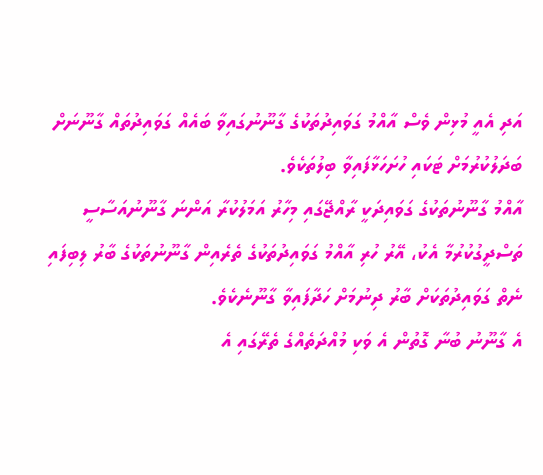އަދި އެއީ މުޅިން ވެސް އާއްމު ގަވައިދުތަކުގެ ގާނޫނުގައިވާ ބައެއް ގަވައިދުތައް ގާނޫނަށް ބަދަލުކުރުމަށް ޓަކައި ހުށަހަޅާފައިވާ ބިލުތަކެވެ.
އާއްމު ގާނޫނުތަކުގެ ގަވައިދަކީ ރާއްޖޭގައި މިހާރު އަމަލުކުރާ އަންނަ ގާނޫނުއަސާސީ ތަސްދީގުކުރުމާ އެކު، އޭރު ހުރި އާއްމު ގަވައިދުތަކުގެ ތެރެއިން ގާނޫނުތަކުގެ ބާރު ލިބިފައި ނެތް ގަވައިދުތަކަށް ބާރު ދިނުމަށް ހަދާފައިވާ ގާނޫނެކެވެ.
އެ ގާނޫނު ބުނާ ގޮތުން އެ ވަކި މުއްދަތެއްގެ ތެރޭގައި އެ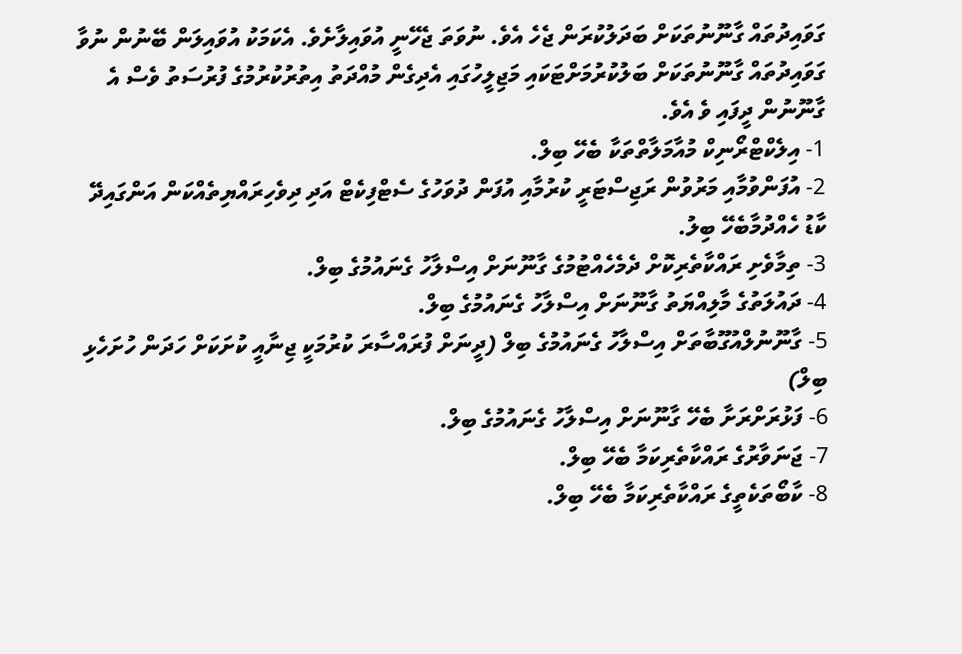ގަވައިދުތައް ގާނޫނުތަކަށް ބަދަލުކުރަން ޖެހެ އެވެ. ނުވަތަ ޖެހޭނީ އުވައިލާށެވެ. އެކަމަކު އުވައިލަން ބޭނުން ނުވާ ގަވައިދުތައް ގާނޫނުތަކަށް ބަލުކުރުމަށްޓަކައި މަޖިލީހުގައި އެދިގެން މުއްދަތު އިތުރުކުރުމުގެ ފުރުސަތު ވެސް އެ ގާނޫނުން ދީފައި ވެ އެވެ.
1- އިލެކްޓްރޯނިކް މުއާމަލާތްތަކާ ބެހޭ ބިލް.
2- އުފަންވުމާއި މަރުވުން ރަޖިސްޓަރީ ކުރުމާއި އުފަން ދުވަހުގެ ސެޓްފިކެޓް އަދި ދިވެހިރައްޔިތެއްކަން އަންގައިދޭ ކާޑު ހެއްދުމާބެހޭ ބިލު.
3- ތިމާވެށި ރައްކާތެރިކޮށް ދެމެހެއްޓުމުގެ ގާނޫނަށް އިސްލާހު ގެނައުމުގެ ބިލް.
4- ދައުލަތުގެ މާލިއްޔަތު ގާނޫނަށް އިސްލާހު ގެނައުމުގެ ބިލް.
5- ގާނޫނުލްއުގޫބާތަށް އިސްލާހު ގެނައުމުގެ ބިލް (ދީނަށް ފުރައްސާރަ ކުރުމަކީ ޖިނާއީ ކުށަކަށް ހަދަން ހުށަހެޅި ބިލް)
6- ފަޅުރަށްރަށާ ބެހޭ ގާނޫނަށް އިސްލާހު ގެނައުމުގެ ބިލް.
7- ޖަނަވާރުގެ ރައްކާތެރިކަމާ ބެހޭ ބިލް.
8- ކާބޯތަކެތީގެ ރައްކާތެރިކަމާ ބެހޭ ބިލް.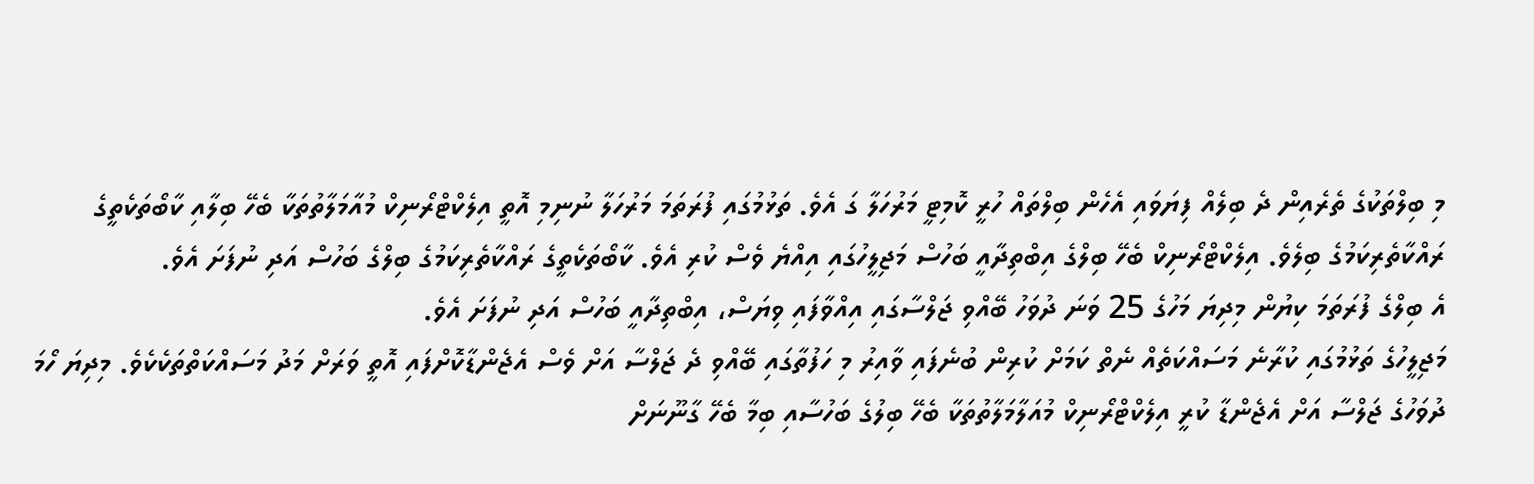މި ބިލްތަކުގެ ތެރެއިން ދެ ބިލެއް ފިޔަވައި އެހެން ބިލްތައް ހުރީ ކޮމިޓީ މަރުހަލާ ގަ އެވެ. ތަޅުމުގައި ފުރަތަމަ މަރުހަލާ ނުނިމި އޮތީ އިލެކްޓްރޯނިކް މުއާމަލާތުތަކާ ބެހޭ ބިލާއި ކާބޯތަކެތީގެ ރައްކާތެރިކަމުގެ ބިލެވެ. އިލެކްޓްރޯނިކް ބެހޭ ބިލްގެ އިބްތިދާއީ ބަހުސް މަޖިލީހުގައި އިއްޔެ ވެސް ކުރި އެވެ. ކާބޯތަކެތީގެ ރައްކާތެރިކަމުގެ ބިލްގެ ބަހުސް އަދި ނުފަށަ އެވެ.
އެ ބިލްގެ ފުރަތަމަ ކިޔުން މިދިޔަ މަހުގެ 25 ވަނަ ދުވަހު ބޭއްވި ޖަލްސާގައި އިއްވާފައި ވިޔަސް، އިބްތިދާއީ ބަހުސް އަދި ނުފަށަ އެވެ.
މަޖިލީހުގެ ތަޅުމުގައި ކުރާނެ މަސައްކަތެއް ނެތް ކަމަށް ކުރިން ބުނެފައި ވާއިރު މި ހަފުތާގައި ބޭއްވި ދެ ޖަލްސާ އަށް ވެސް އެޖެންޑާކޮށްފައި އޮތީ ވަރަށް މަދު މަސައްކަތްތަކެކެވެ. މިދިޔަ ހޯމަ ދުވަހުގެ ޖަލްސާ އަށް އެޖެންޑާ ކުރީ އިލެކްޓްރޯނިކް މުއަލާމަލާތުތަކާ ބެހޭ ބިލުގެ ބަހުސާއި ބިމާ ބެހޭ ގާނޫނަށް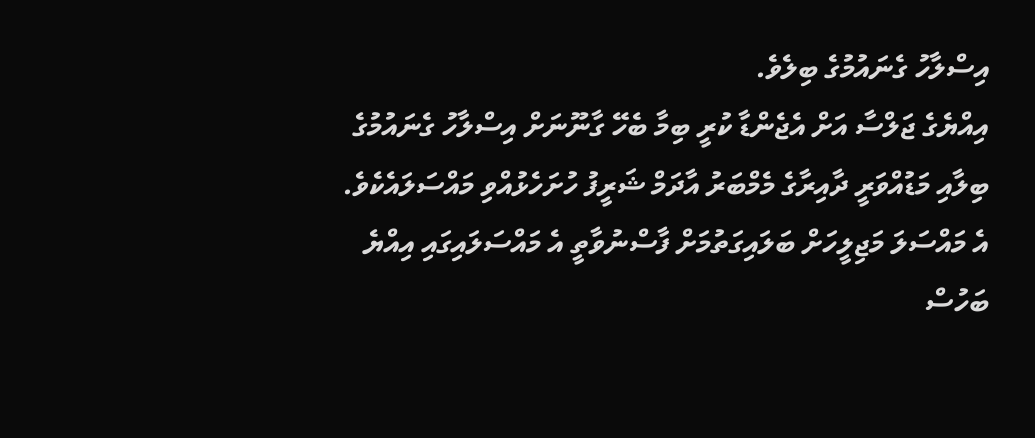އިސްލާހު ގެނައުމުގެ ބިލެވެ.
އިއްޔެގެ ޖަލްސާ އަށް އެޖެންޑާ ކުރީ ބިމާ ބެހޭ ގާނޫނަށް އިސްލާހު ގެނައުމުގެ ބިލާއި މަޑުއްވަރީ ދާއިރާގެ މެމްބަރު އާދަމް ޝަރީފު ހުށަހެޅުއްވި މައްސަލައެކެވެ. އެ މައްސަލަ މަޖިލީހަށް ބަލައިގަތުމަށް ފާސްނުވާތީ އެ މައްސަލައިގައި އިއްޔެ ބަހުސް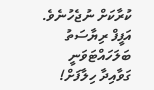ކުރާކަށް ނުޖެހުނެވެ.
އަފީފް ރިޔާސަތު ބަލަހައްޓަވަނީ ގަވާއިދާ ހިލާފަށް!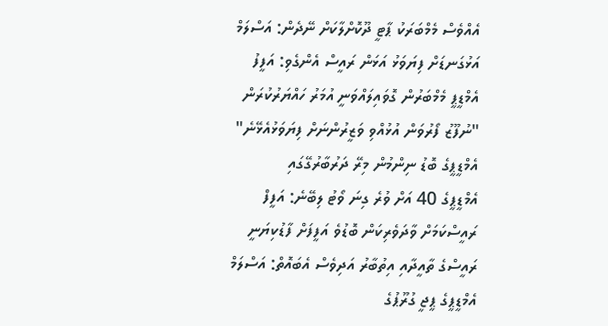އެއްވެސް މެމްބަރަކު ޕާޓީ ދޫކޮށްލާކަށް ނޭދެން: އަސްލަމް
އަޅުގަނޑަށް ފިޔަވަޅު އަޅަން ރައީސް އެންގެވި: އަފީފު
އެމްޑީޕީ މެމްބަރުން ގޮވައިލައްވަނީ އުމަރު ހައްޔަރުކުރަން
"ނުފޫޒު ފޯރުވަން އުޅުއްވި ވަޒީރުންނަށް ފިޔަވަޅުއެޅޭނެ"
އެމްޑީޕީގެ ބޮޑު ނިންމުން މިރޭ ދަރުބާރުގޭގައި
އެމްޑީޕީގެ 40 އަށް ވުރެ ގިނަ ވޯޓު ލިބޭނެ: އަފީފް
ރައީސްކަމަށް ވާދަވެރިކަން ބޮޑުވެ އަފީފަށް ފާޑުކިޔަނީ
ރައީސްގެ ތާއީދާއި އިތުބާރު އަދިވެސް އެބައޮތް: އަސްލަމް
އެމްޑީޕީގެ ޕީޖީ ގުރޫޕުގެ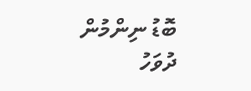ބޮޑު ނިންމުން ދުވަހު